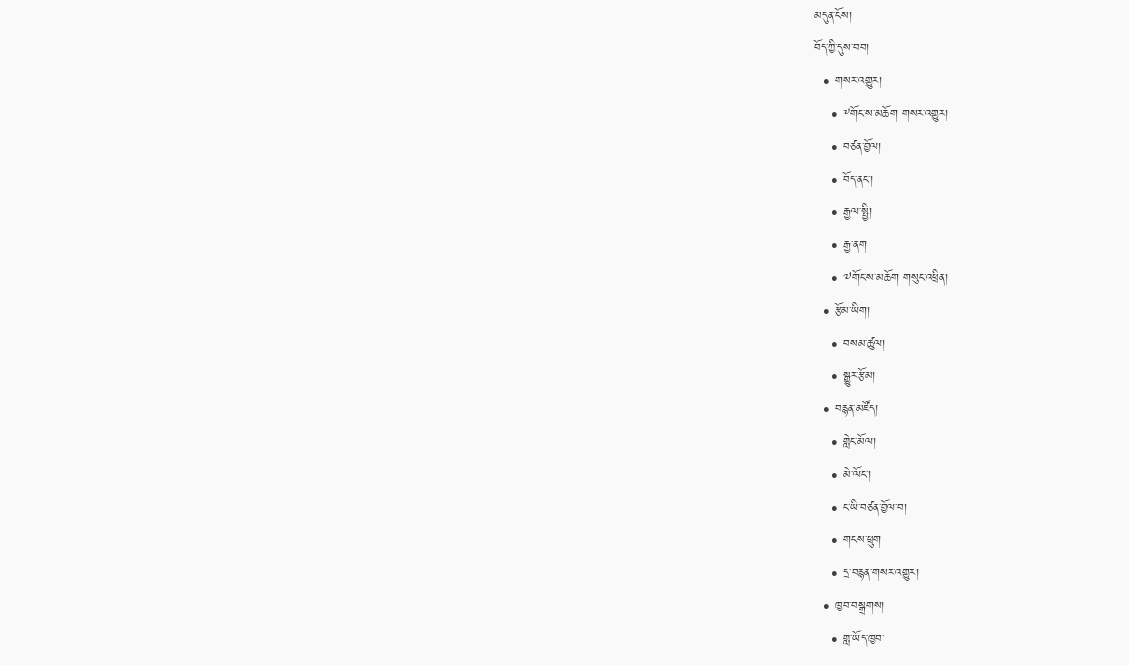མདུན་ངོས།
བོད་ཀྱི་དུས་བབ།
  • གསར་འགྱུར།
    • ༸གོང་ས་མཆོག གསར་འགྱུར།
    • བཙན་བྱོལ།
    • བོད་ནང་།
    • རྒྱལ་སྤྱི།
    • རྒྱ་ནག
    • ༧གོང་ས་མཆོག གསུང་འཕྲིན།
  • རྩོམ་ཡིག།
    • བསམ་ཚུལ།
    • སྒྱུར་རྩོམ།
  • བརྙན་མཛོད།
    • གླེང་མོལ།
    • མེ་ལོང་།
    • ང་ཡི་བཙན་བྱོལ་བ།
    • གངས་ཕྲུག
    • དྲ་བརྙན་གསར་འགྱུར།
  • ཁྱབ་བསྒྲགས།
    • གླ་ཡོད་ཁྱབ་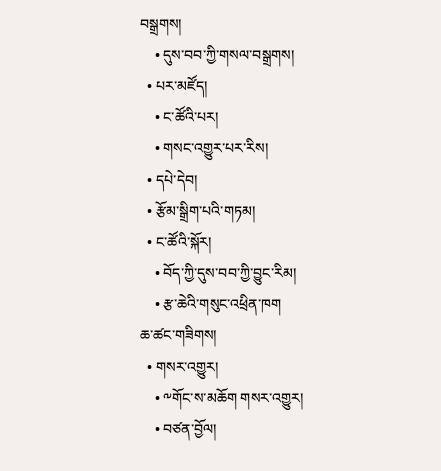བསྒྲགས།
    • དུས་བབ་ཀྱི་གསལ་བསྒྲགས།
  • པར་མཛོད།
    • ང་ཚོའི་པར།
    • གསང་འགྱུར་པར་རིས།
  • དཔེ་དེབ།
  • རྩོམ་སྒྲིག་པའི་གཏམ།
  • ང་ཚོའི་སྐོར།
    • བོད་ཀྱི་དུས་བབ་ཀྱི་བྱུང་རིམ།
    • རྩ་ཆེའི་གསུང་འཕྲིན་ཁག
ཆ་ཚང་གཟིགས།
  • གསར་འགྱུར།
    • ༸གོང་ས་མཆོག གསར་འགྱུར།
    • བཙན་བྱོལ།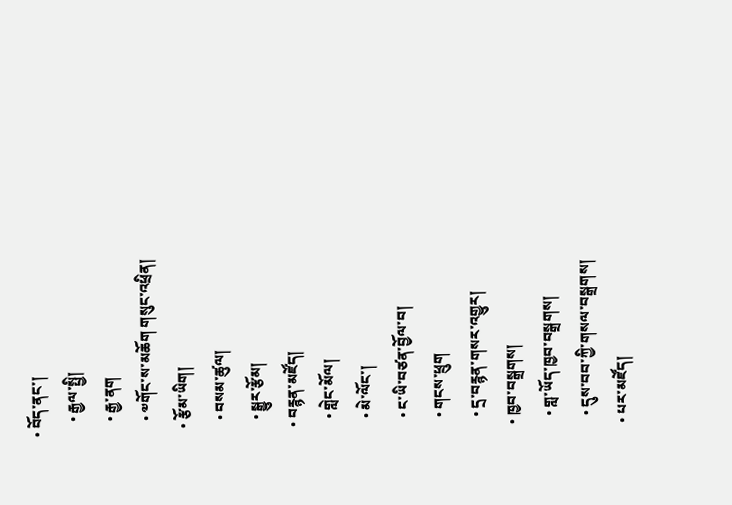• བོད་ནང་།
    • རྒྱལ་སྤྱི།
    • རྒྱ་ནག
    • ༧གོང་ས་མཆོག གསུང་འཕྲིན།
  • རྩོམ་ཡིག།
    • བསམ་ཚུལ།
    • སྒྱུར་རྩོམ།
  • བརྙན་མཛོད།
    • གླེང་མོལ།
    • མེ་ལོང་།
    • ང་ཡི་བཙན་བྱོལ་བ།
    • གངས་ཕྲུག
    • དྲ་བརྙན་གསར་འགྱུར།
  • ཁྱབ་བསྒྲགས།
    • གླ་ཡོད་ཁྱབ་བསྒྲགས།
    • དུས་བབ་ཀྱི་གསལ་བསྒྲགས།
  • པར་མཛོད།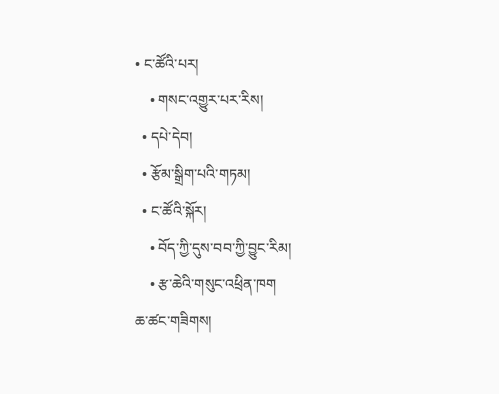• ང་ཚོའི་པར།
    • གསང་འགྱུར་པར་རིས།
  • དཔེ་དེབ།
  • རྩོམ་སྒྲིག་པའི་གཏམ།
  • ང་ཚོའི་སྐོར།
    • བོད་ཀྱི་དུས་བབ་ཀྱི་བྱུང་རིམ།
    • རྩ་ཆེའི་གསུང་འཕྲིན་ཁག
ཆ་ཚང་གཟིགས།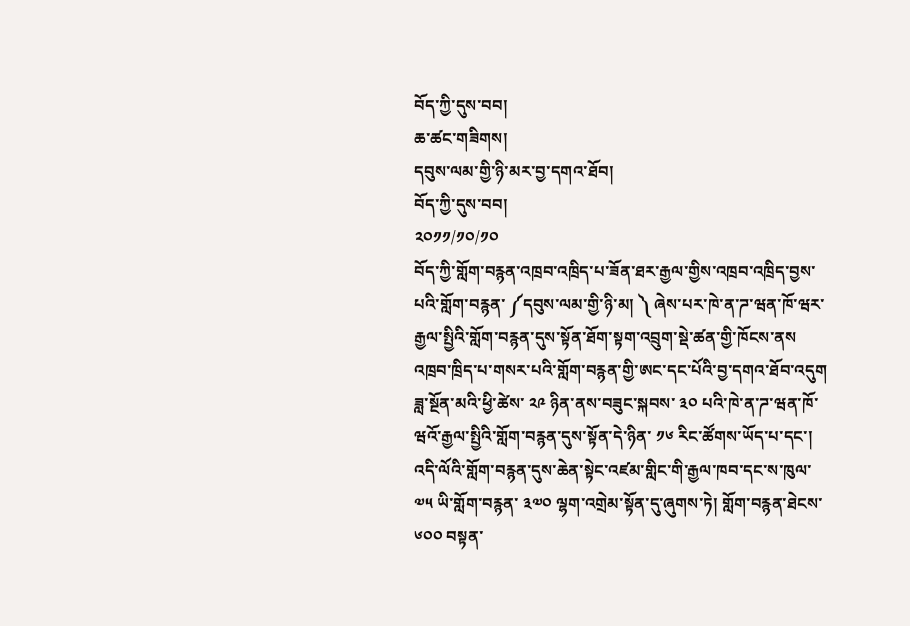བོད་ཀྱི་དུས་བབ།
ཆ་ཚང་གཟིགས།
དབུས་ལམ་གྱི་ཉི་མར་བྱ་དགའ་ཐོབ།
བོད་ཀྱི་དུས་བབ།
༢༠༡༡/༡༠/༡༠
བོད་ཀྱི་གློག་བརྙན་འཁྲབ་འཁྲིད་པ་ཟོན་ཐར་རྒྱལ་གྱིས་འཁྲབ་འཁྲིད་བྱས་པའི་གློག་བརྙན་ ༼དབུས་ལམ་གྱི་ཉི་མ། ༽ ཞེས་པར་ཁེ་ན་ཌ་ཝན་ཁོ་ཝར་རྒྱལ་སྤྱིའི་གློག་བརྙན་དུས་སྟོན་ཐོག་སྟག་འབྲུག་སྡེ་ཚན་གྱི་ཁོངས་ནས འཁྲབ་ཁྲིད་པ་གསར་པའི་གློག་བརྙན་གྱི་ཨང་དང་པོའི་བྱ་དགའ་ཐོབ་འདུག
ཟླ་སྔོན་མའི་ཕྱི་ཚེས་ ༢༩ ཉིན་ནས་བཟུང་སྐབས་ ༣༠ པའི་ཁེ་ན་ཌ་ཝན་ཁོ་ཝའོ་རྒྱལ་སྤྱིའི་གློག་བརྙན་དུས་སྟོན་དེ་ཉིན་ ༡༦ རིང་ཚོགས་ཡོད་པ་དང་། འདི་ལོའི་གློག་བརྙན་དུས་ཆེན་སྟེང་འཛམ་གླིང་གི་རྒྱལ་ཁབ་དང་ས་ཁུལ་ ༧༥ ཡི་གློག་བརྙན་ ༣༧༠ ལྷག་འགྲེམ་སྟོན་དུ་ཞུགས་ཏེ། གློག་བརྙན་ཐེངས་ ༦༠༠ བསྟན་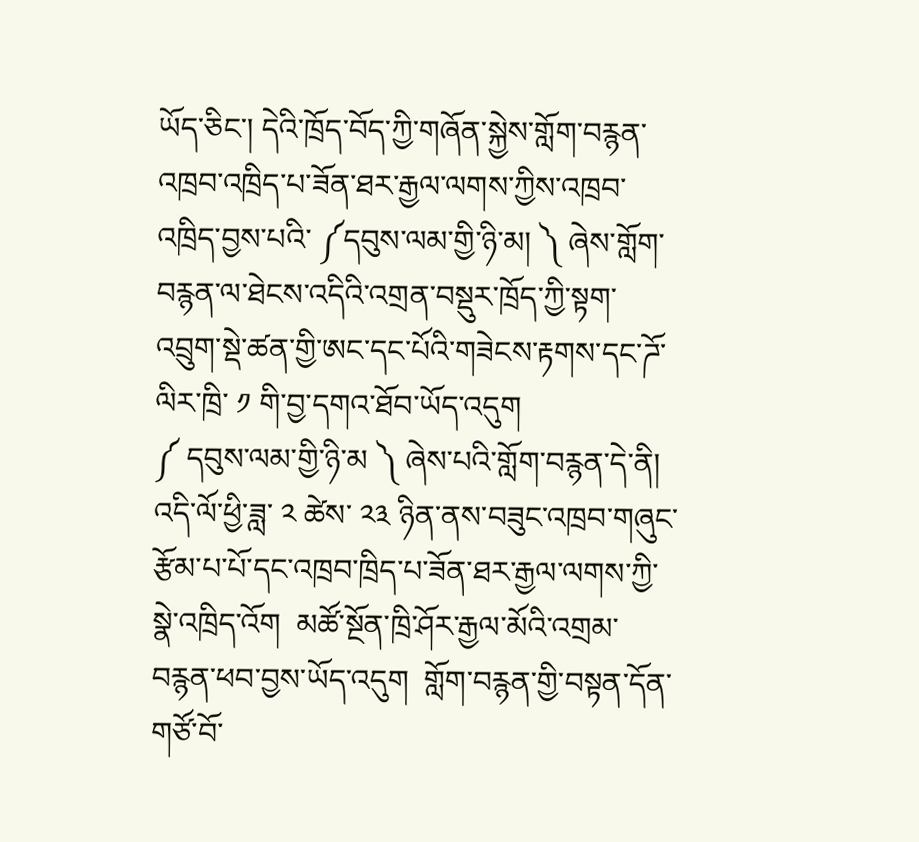ཡོད་ཅིང་། དེའི་ཁྲོད་བོད་ཀྱི་གཞོན་སྐྱེས་གློག་བརྙན་འཁྲབ་འཁྲིད་པ་ཟོན་ཐར་རྒྱལ་ལགས་ཀྱིས་འཁྲབ་འཁྲིད་བྱས་པའི་ ༼དབུས་ལམ་གྱི་ཉི་མ། ༽ ཞེས་གློག་བརྙན་ལ་ཐེངས་འདིའི་འགྲན་བསྡུར་ཁྲོད་ཀྱི་སྟག་འབྲུག་སྡེ་ཚན་གྱི་ཨང་དང་པོའི་གཟེངས་རྟགས་དང་ཌོ་ལིར་ཁྲི་ ༡ གི་བྱ་དགའ་ཐོབ་ཡོད་འདུག
༼ དབུས་ལམ་གྱི་ཉི་མ ༽ ཞེས་པའི་གློག་བརྙན་དེ་ནི། འདི་ལོ་ཕྱི་ཟླ་ ༢ ཚེས་ ༢༣ ཉིན་ནས་བཟུང་འཁྲབ་གཞུང་རྩོམ་པ་པོ་དང་འཁྲབ་ཁྲིད་པ་ཟོན་ཐར་རྒྱལ་ལགས་ཀྱི་སྣེ་འཁྲིད་འོག  མཚོ་སྔོན་ཁྲི་ཤོར་རྒྱལ་མོའི་འགྲམ་བརྙན་ཕབ་བྱས་ཡོད་འདུག  གློག་བརྙན་གྱི་བསྟན་དོན་གཙོ་བོ་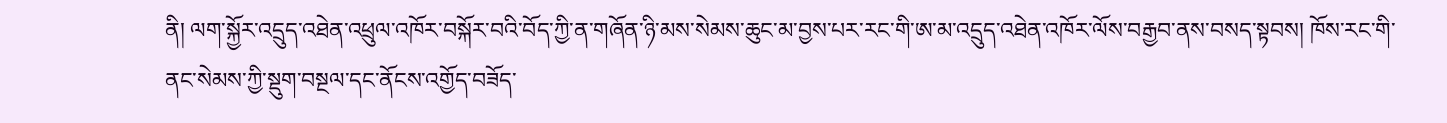ནི། ལག་སྐྱོར་འདྲུད་འཐེན་འཕྲུལ་འཁོར་བསྐོར་བའི་བོད་ཀྱི་ན་གཞོན་ཉི་མས་སེམས་ཆུང་མ་བྱས་པར་རང་གི་ཨ་མ་འདྲུད་འཐེན་འཁོར་ལོས་བརྒྱབ་ནས་བསད་སྟབས། ཁོས་རང་གི་ནང་སེམས་ཀྱི་སྡུག་བསྔལ་དང་ནོངས་འགྱོད་བཟོད་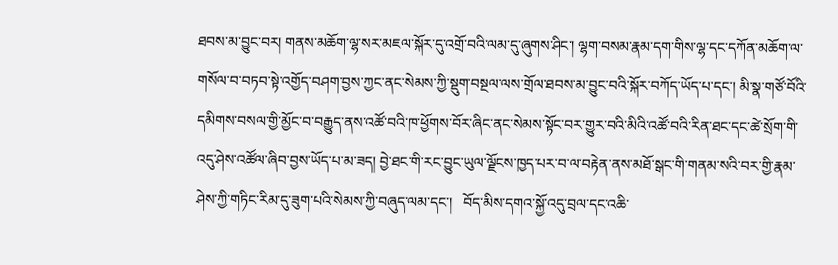ཐབས་མ་བྱུང་བར། གནས་མཆོག་ལྷ་སར་མཇལ་སྐོར་དུ་འགྲོ་བའི་ལམ་དུ་ཞུགས་ཤིང་། ལྷག་བསམ་རྣམ་དག་གིས་ལྷ་དང་དཀོན་མཆོག་ལ་གསོལ་བ་བཏབ་སྟེ་འགྱོད་བཤག་བྱས་ཀྱང་ནང་སེམས་ཀྱི་སྡུག་བསྔལ་ལས་གྲོལ་ཐབས་མ་བྱུང་བའི་སྐོར་བཀོད་ཡོད་པ་དང་། མི་སྣ་གཙོ་བོའི་དམིགས་བསལ་གྱི་མྱོང་བ་བརྒྱུད་ནས་འཚོ་བའི་ཁ་ཕྱོགས་བོར་ཞིང་ནང་སེམས་སྟོང་བར་གྱུར་བའི་མིའི་འཚོ་བའི་རིན་ཐང་དང་ཚེ་སྲོག་གི་འདུ་ཤེས་འཚོལ་ཞིབ་བྱས་ཡོད་པ་མ་ཟད། བྱེ་ཐང་གི་རང་བྱུང་ཡུལ་ལྗོངས་ཁྱད་པར་བ་ལ་བརྟེན་ནས་མཐོ་སྒང་གི་གནམ་སའི་བར་གྱི་རྣམ་ཤེས་ཀྱི་གཏིང་རིམ་དུ་ཟུག་པའི་སེམས་ཀྱི་བཞུད་ལམ་དང་།   བོད་མིས་དགའ་སྐྱོ་འདུ་བྲལ་དང་འཆི་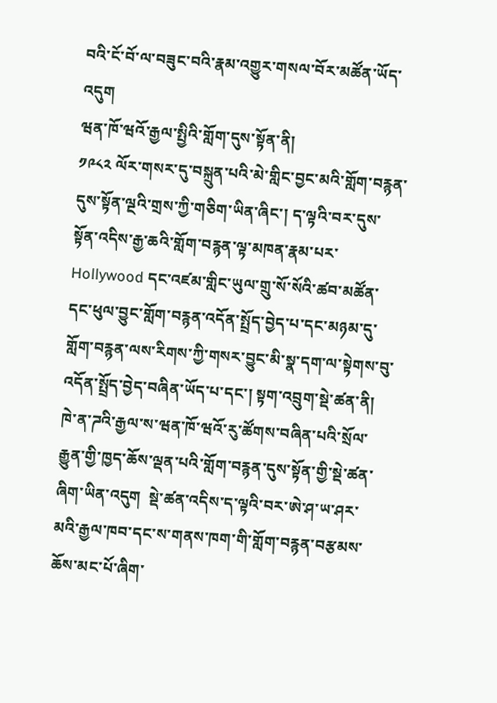བའི་ངོ་བོ་ལ་བཟུང་བའི་རྣམ་འགྱུར་གསལ་བོར་མཚོན་ཡོད་འདུག
ཝན་ཁོ་ཝའོ་རྒྱལ་སྤྱིའི་གློག་དུས་སྟོན་ནི།
༡༩༨༢ ལོར་གསར་དུ་བསྐྲུན་པའི་མེ་གླིང་བྱང་མའི་གློག་བརྙན་དུས་སྟོན་ལྔའི་གྲས་ཀྱི་གཅིག་ཡིན་ཞིང་། ད་ལྟའི་བར་དུས་སྟོན་འདིས་རྒྱ་ཆའི་གློག་བརྙན་ལྟ་མཁན་རྣམ་པར་ Hollywood དང་འཛམ་གླིང་ཡུལ་གྲུ་སོ་སོའི་ཚབ་མཚོན་དང་ཕུལ་བྱུང་གློག་བརྙན་འདོན་སྤྲོད་བྱེད་པ་དང་མཉམ་དུ་གློག་བརྙན་ལས་རིགས་ཀྱི་གསར་བྱུང་མི་སྣ་དག་ལ་སྟེགས་བུ་འདོན་སྤྲོད་བྱེད་བཞིན་ཡོད་པ་དང་། སྟག་འབྲུག་སྡེ་ཚན་ནི། ཁེ་ན་ཌའི་རྒྱལ་ས་ཝན་ཁོ་ཝའོ་རུ་ཚོགས་བཞིན་པའི་སྲོལ་རྒྱུན་གྱི་ཁྱད་ཆོས་ལྡན་པའི་གློག་བརྙན་དུས་སྟོན་གྱི་སྡེ་ཚན་ཞིག་ཡིན་འདུག  སྡེ་ཚན་འདིས་ད་ལྟའི་བར་ཨེ་ཤ་ཡ་ཤར་མའི་རྒྱལ་ཁབ་དང་ས་གནས་ཁག་གི་གློག་བརྙན་བརྩམས་ཆོས་མང་པོ་ཞིག་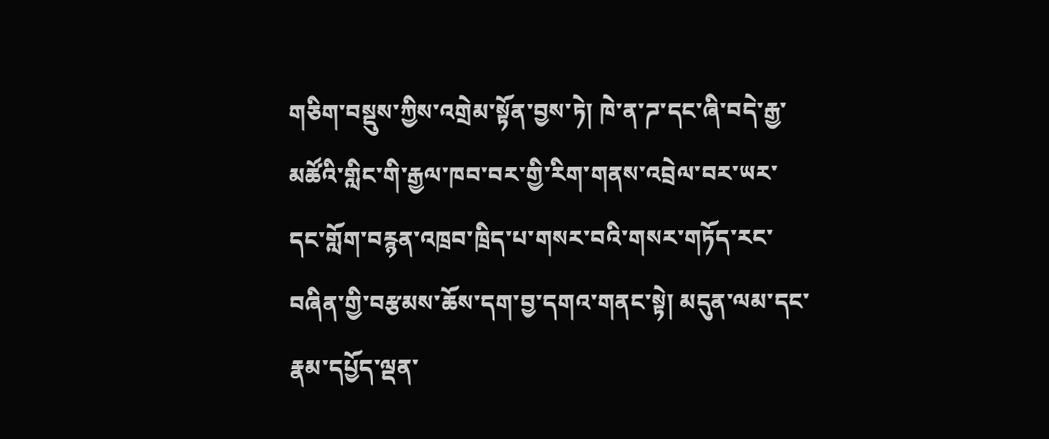གཅིག་བསྡུས་ཀྱིས་འགྲེམ་སྟོན་བྱས་ཏེ། ཁེ་ན་ཌ་དང་ཞི་བདེ་རྒྱ་མཚོའི་གླིང་གི་རྒྱལ་ཁབ་བར་གྱི་རིག་གནས་འབྲེལ་བར་ཡར་དང་གློག་བརྙན་འཁྲབ་ཁྲིད་པ་གསར་བའི་གསར་གཏོད་རང་བཞིན་གྱི་བརྩམས་ཆོས་དག་བྱ་དགའ་གནང་སྟེ། མདུན་ལམ་དང་རྣམ་དཔྱོད་ལྡན་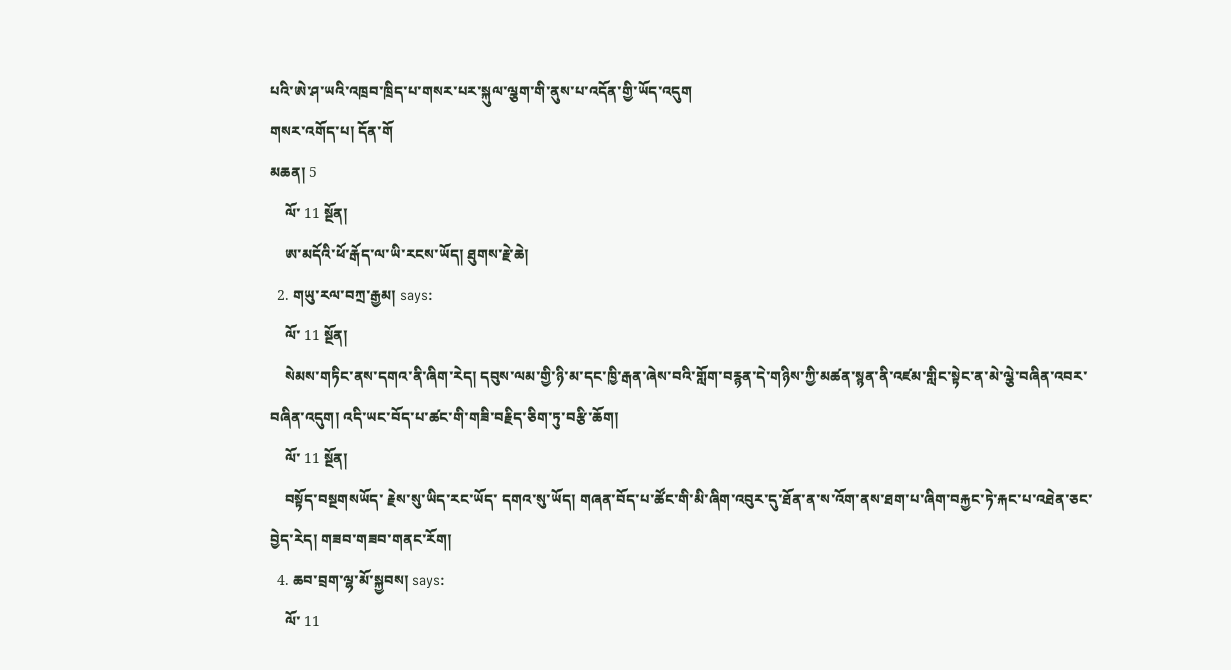པའི་ཨེ་ཤ་ཡའི་འཁྲབ་ཁྲིད་པ་གསར་པར་སྐུལ་ལྕག་གི་ནུས་པ་འདོན་གྱི་ཡོད་འདུག
གསར་འགོད་པ། དོན་གོ
མཆན། 5
    ལོ་ 11 སྔོན།
    ཨ་མདོའི་ཕོ་རྒོད་ལ་ཡི་རངས་ཡོད། ཐུགས་རྗེ་ཆེ།
  2. གཡུ་རལ་བཀྲ་རྒྱམ། says:
    ལོ་ 11 སྔོན།
    སེམས་གཏིང་ནས་དགའ་ནི་ཞིག་རེད། དབུས་ལམ་གྱི་ཉི་མ་དང་ཁྱི་རྒན་ཞེས་བའི་གློག་བརྙན་དེ་གཉིས་ཀྱི་མཚན་སྙན་ནི་འཛམ་གླིང་སྟེང་ན་མེ་ལྕེ་བཞིན་འབར་བཞིན་འདུག། འདི་ཡང་བོད་པ་ཚང་གི་གཟི་བརྗིད་ཅིག་ཏུ་བརྩི་ཆོག།
    ལོ་ 11 སྔོན།
    བསྟོད་བསྔགསཡོད་ རྗེས་སུ་ཡིད་རང་ཡོད་ དགའ་སུ་ཡོད། གཞན་བོད་པ་ཚོང་གི་མི་ཞིག་འབུར་དུ་ཐོན་ན་ས་འོག་ནས་ཐག་པ་ཞིག་བརྐྱང་ཏེ་རྐང་པ་འཐེན་ཅང་བྱེད་རེད། གཟབ་གཟབ་གནང་རོག།
  4. ཆབ་བྲག་ལྷ་མོ་སྐྱབས། says:
    ལོ་ 11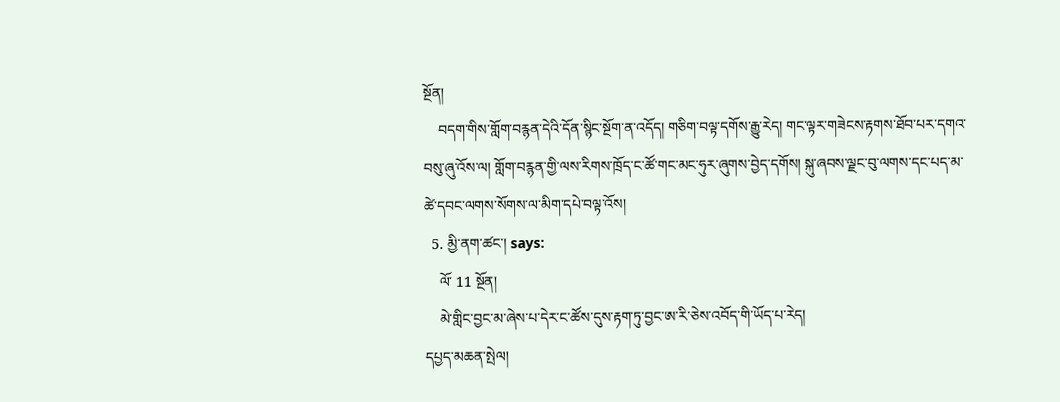སྔོན།
    བདག་གིས་གློག་བརྙན་དེའི་དོན་སྙིང་སྔོག་ན་འདོད། གཅིག་བལྟ་དགོས་རྒྱུ་རེད། གང་ལྟར་གཟེངས་རྟགས་ཐོབ་པར་དགའ་བསུ་ཞུ་འོས་ལ། གློག་བརྙན་གྱི་ལས་རིགས་ཁྲོད་ང་ཚོ་གང་མང་ཧུར་ཞུགས་བྱེད་དགོས། སྐུ་ཞབས་ལྗང་བུ་ལགས་དང་པད་མ་ཚེ་དབང་ལགས་སོགས་ལ་མིག་དཔེ་བལྟ་འོས།
  5. མྱི་ནག་ཚང་། says:
    ལོ་ 11 སྔོན།
    མེ་གླིང་བྱང་མ་ཞེས་པ་དེར་ང་ཚོས་དུས་རྟག་ཏུ་བྱང་ཨ་རི་ཅེས་འབོད་གི་ཡོད་པ་རེད།
དཔྱད་མཆན་སྤེལ།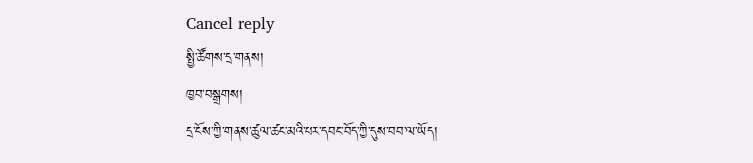Cancel reply
སྤྱི་ཚོགས་དྲ་གནས།
ཁྱབ་བསྒྲགས།
དྲ་ངོས་ཀྱི་གནས་ཚུལ་ཚང་མའི་པར་དབང་བོད་ཀྱི་དུས་བབ་ལ་ཡོད།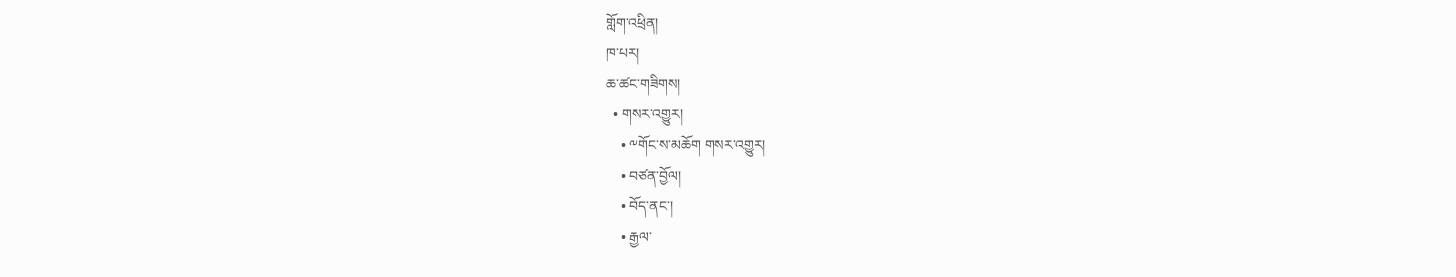གློག་འཕྲིན།
ཁ་པར།
ཆ་ཚང་གཟིགས།
  • གསར་འགྱུར།
    • ༸གོང་ས་མཆོག གསར་འགྱུར།
    • བཙན་བྱོལ།
    • བོད་ནང་།
    • རྒྱལ་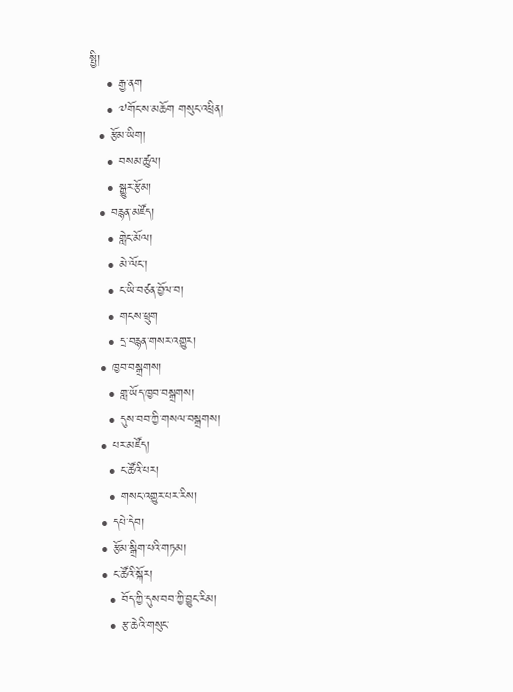སྤྱི།
    • རྒྱ་ནག
    • ༧གོང་ས་མཆོག གསུང་འཕྲིན།
  • རྩོམ་ཡིག།
    • བསམ་ཚུལ།
    • སྒྱུར་རྩོམ།
  • བརྙན་མཛོད།
    • གླེང་མོལ།
    • མེ་ལོང་།
    • ང་ཡི་བཙན་བྱོལ་བ།
    • གངས་ཕྲུག
    • དྲ་བརྙན་གསར་འགྱུར།
  • ཁྱབ་བསྒྲགས།
    • གླ་ཡོད་ཁྱབ་བསྒྲགས།
    • དུས་བབ་ཀྱི་གསལ་བསྒྲགས།
  • པར་མཛོད།
    • ང་ཚོའི་པར།
    • གསང་འགྱུར་པར་རིས།
  • དཔེ་དེབ།
  • རྩོམ་སྒྲིག་པའི་གཏམ།
  • ང་ཚོའི་སྐོར།
    • བོད་ཀྱི་དུས་བབ་ཀྱི་བྱུང་རིམ།
    • རྩ་ཆེའི་གསུང་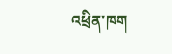འཕྲིན་ཁག